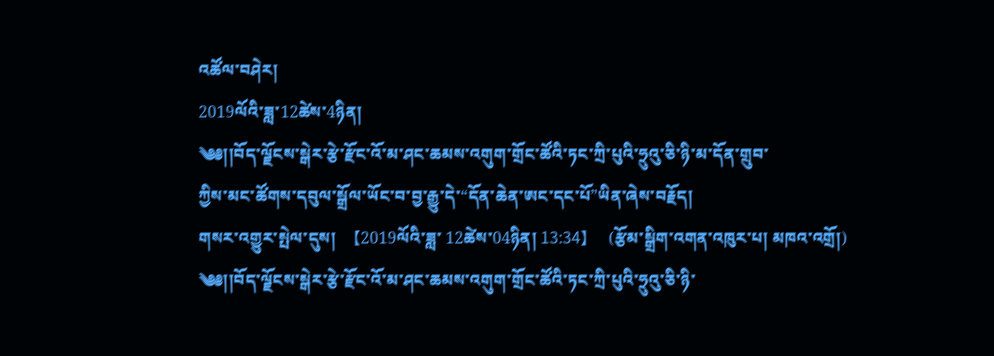འཚོལ་བཤེར།
2019ལོའི་ཟླ་12ཚེས་4ཉིན།
༄༅།།བོད་ལྗོངས་སྒེར་རྩེ་རྫོང་འོ་མ་ཤང་ཆམས་འགུག་གྲོང་ཚོའི་ཏང་ཀྲི་པུའི་ཧྲུའུ་ཅི་ཉི་མ་དོན་གྲུབ་
ཀྱིས་མང་ཚོགས་དབུལ་སྒྲོལ་ཡོང་བ་བྱ་རྒྱུ་དེ་“དོན་ཆེན་ཨང་དང་པོ”ཡིན་ཞེས་བརྗོད།
གསར་འགྱུར་སྤེལ་དུས།  【2019ལོའི་ཟླ་ 12ཚེས་04ཉིན། 13:34】   (རྩོམ་སྒྲིག་འགན་འཁུར་པ། མཁའ་འགྲོ།)
༄༅།།བོད་ལྗོངས་སྒེར་རྩེ་རྫོང་འོ་མ་ཤང་ཆམས་འགུག་གྲོང་ཚོའི་ཏང་ཀྲི་པུའི་ཧྲུའུ་ཅི་ཉི་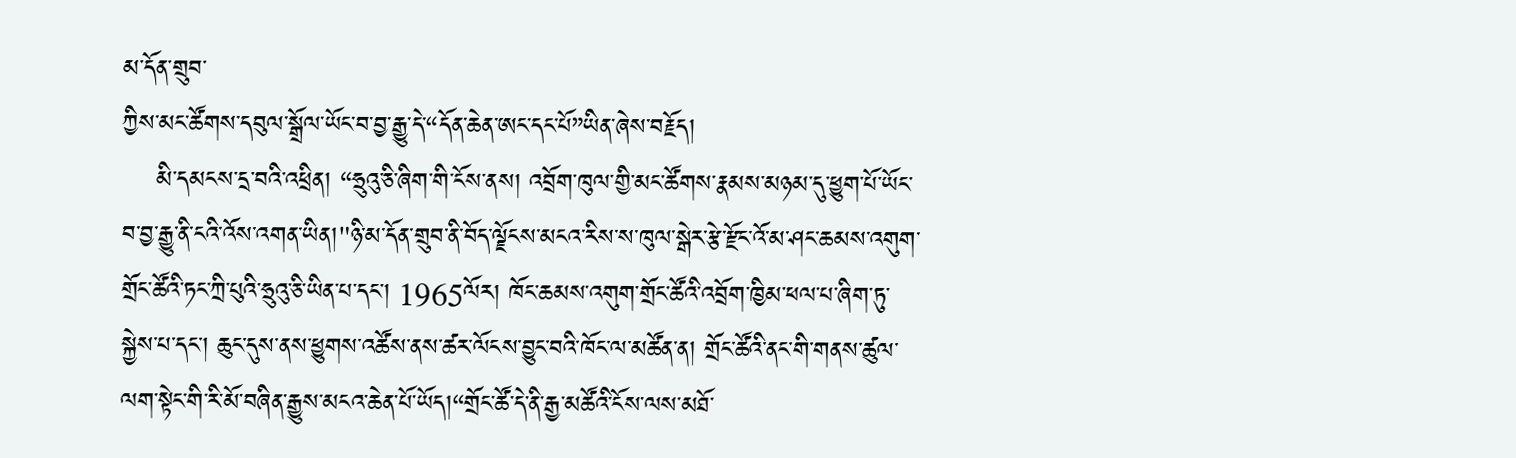མ་དོན་གྲུབ་
ཀྱིས་མང་ཚོགས་དབུལ་སྒྲོལ་ཡོང་བ་བྱ་རྒྱུ་དེ་“དོན་ཆེན་ཨང་དང་པོ”ཡིན་ཞེས་བརྗོད།
    མི་དམངས་དྲ་བའི་འཕྲིན། “ཧྲུའུ་ཅི་ཞིག་གི་ངོས་ནས། འབྲོག་ཁུལ་གྱི་མང་ཚོགས་རྣམས་མཉམ་དུ་ཕྱུག་པོ་ཡོང་བ་བྱ་རྒྱུ་ནི་ངའི་འོས་འགན་ཡིན།"ཉི་མ་དོན་གྲུབ་ནི་བོད་ལྗོངས་མངའ་རིས་ས་ཁུལ་སྒེར་རྩེ་རྫོང་འོ་མ་ཤང་ཆམས་འགུག་གྲོང་ཚོའི་ཏང་ཀྲི་པུའི་ཧྲུའུ་ཅི་ཡིན་པ་དང་། 1965ལོར། ཁོང་ཆམས་འགུག་གྲོང་ཚོའི་འབྲོག་ཁྱིམ་ཕལ་པ་ཞིག་ཏུ་སྐྱེས་པ་དང་། ཆུང་དུས་ནས་ཕྱུགས་འཚོས་ནས་ཚར་ལོངས་བྱུང་བའི་ཁོང་ལ་མཚོན་ན། གྲོང་ཚོའི་ནང་གི་གནས་ཚུལ་ལག་སྟེང་གི་རི་མོ་བཞིན་རྒྱུས་མངའ་ཆེན་པོ་ཡོད།“གྲོང་ཚོ་དེ་ནི་རྒྱ་མཚོའི་ངོས་ལས་མཐོ་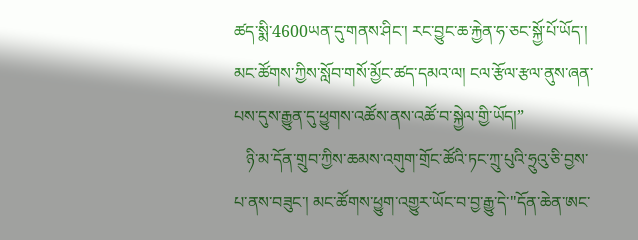ཚད་སྨི་4600ཡན་དུ་གནས་ཤིང་། རང་བྱུང་ཆ་རྐྱེན་ཧ་ཅང་སྐྱོ་པོ་ཡོད་།  མང་ཚོགས་ཀྱིས་སློབ་གསོ་མྱོང་ཚད་དམའ་ལ། ངལ་རྩོལ་རྩལ་ནུས་ཞན་པས་དུས་རྒྱུན་དུ་ཕྱུགས་འཚོས་ནས་འཚོ་བ་སྐྱེལ་གྱི་ཡོད།”
   ཉི་མ་དོན་གྲུབ་ཀྱིས་ཆམས་འགུག་གྲོང་ཚོའི་ཏང་ཀྲུ་པུའི་ཧྲུའུ་ཅི་བྱས་པ་ནས་བཟུང་། མང་ཚོགས་ཕྱུག་འགྱུར་ཡོང་བ་བྱ་རྒྱུ་དེ་"དོན་ཆེན་ཨང་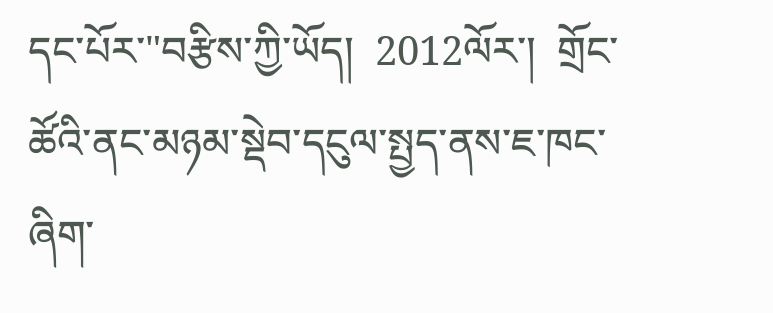དང་པོར་"བརྩིས་ཀྱི་ཡོད།  2012ལོར་།  གྲོང་ཚོའི་ནང་མཉམ་སྡེབ་དངུལ་སྤྱད་ནས་ཇ་ཁང་ཞིག་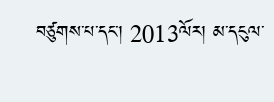བཙུགས་པ་དང་། 2013ལོར། མ་དངུལ་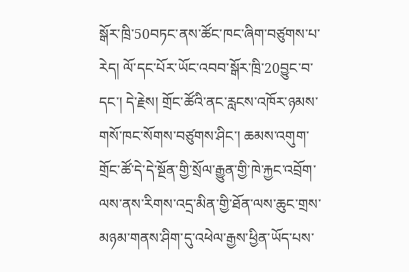སྒོར་ཁྲི་50བཏང་ནས་ཚོང་ཁང་ཞིག་བཙུགས་པ་རེད། ལོ་དང་པོར་ཡོང་འབབ་སྒོར་ཁྲི་20བྱུང་བ་དང་། དེ་རྗེས། གྲོང་ཚོའི་ནང་རླངས་འཁོར་ཉམས་གསོ་ཁང་སོགས་བཙུགས་ཤིང་། ཆམས་འགུག་གྲོང་ཚོ་དེ་དེ་སྔོན་གྱི་སྲོལ་རྒྱུན་གྱི་ཁེ་རྐྱང་འབྲོག་ལས་ནས་རིགས་འདྲ་མིན་གྱི་ཐོན་ལས་ཆུང་གྲས་མཉམ་གནས་ཤིག་དུ་འཕེལ་རྒྱས་ཕྱིན་ཡོད་པས་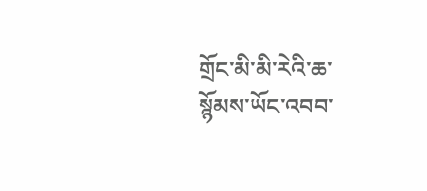གྲོང་མི་མི་རེའི་ཆ་སྙོམས་ཡོང་འབབ་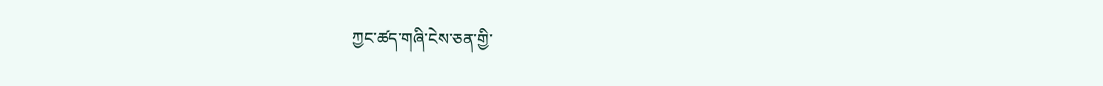ཀྱང་ཚད་གཞི་ངེས་ཅན་གྱི་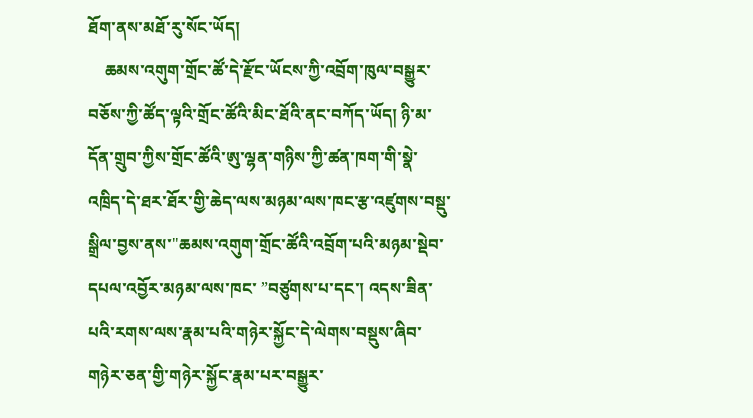ཐོག་ནས་མཐོ་རུ་སོང་ཡོད།
    ཆམས་འགུག་གྲོང་ཚོ་དེ་རྫོང་ཡོངས་ཀྱི་འབྲོག་ཁུལ་བསྒྱུར་བཅོས་ཀྱི་ཚོད་ལྟའི་གྲོང་ཚོའི་མིང་ཐོའི་ནང་བཀོད་ཡོད། ཉི་མ་དོན་གྲུབ་ཀྱིས་གྲོང་ཚོའི་ཨུ་ལྷན་གཉིས་ཀྱི་ཚན་ཁག་གི་སྣེ་འཁྲིད་དེ་ཐར་ཐོར་གྱི་ཆེད་ལས་མཉམ་ལས་ཁང་རྩ་འཛུགས་བསྡུ་སྒྲིལ་བྱས་ནས་"ཆམས་འགུག་གྲོང་ཚོའི་འབྲོག་པའི་མཉམ་སྡེབ་དཔལ་འབྱོར་མཉམ་ལས་ཁང་ ”བཙུགས་པ་དང་། འདས་ཟིན་པའི་རགས་ལས་རྣམ་པའི་གཉེར་སྐྱོང་དེ་ལེགས་བསྡུས་ཞིབ་གཉེར་ཅན་གྱི་གཉེར་སྐྱོང་རྣམ་པར་བསྒྱུར་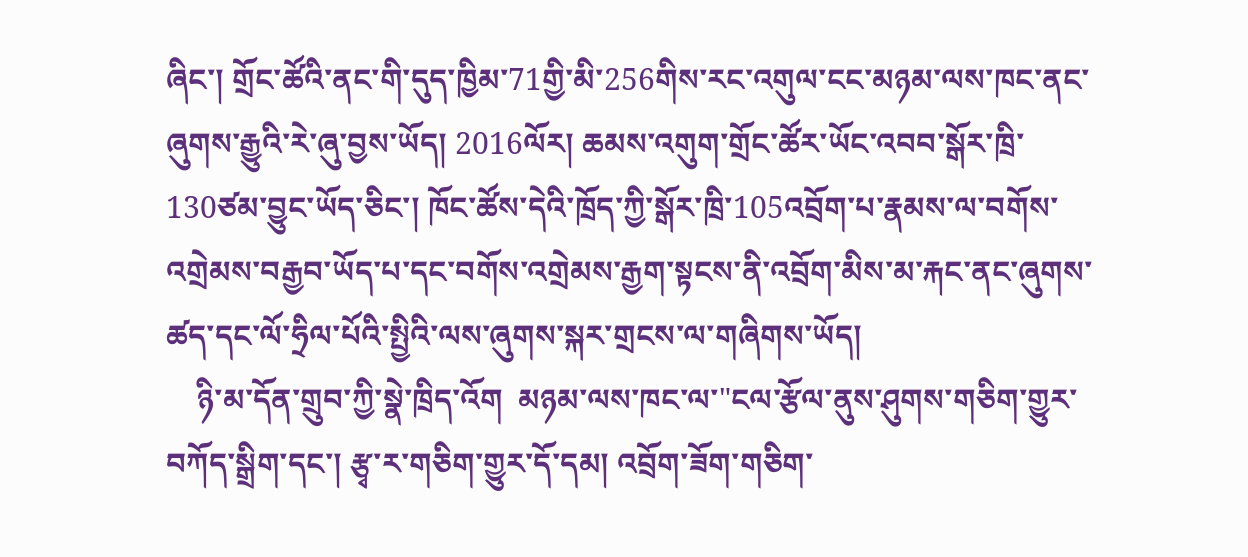ཞིང་། གྲོང་ཚོའི་ནང་གི་དུད་ཁྱིམ་71གྱི་མི་256གིས་རང་འགུལ་ངང་མཉམ་ལས་ཁང་ནང་ཞུགས་རྒྱུའི་རེ་ཞུ་བྱས་ཡོད། 2016ལོར། ཆམས་འགུག་གྲོང་ཚོར་ཡོང་འབབ་སྒོར་ཁྲི་130ཙམ་བྱུང་ཡོད་ཅིང་། ཁོང་ཚོས་དེའི་ཁྲོད་ཀྱི་སྒོར་ཁྲི་105འབྲོག་པ་རྣམས་ལ་བགོས་འགྲེམས་བརྒྱབ་ཡོད་པ་དང་བགོས་འགྲེམས་རྒྱག་སྟངས་ནི་འབྲོག་མིས་མ་རྐང་ནང་ཞུགས་ཚད་དང་ལོ་ཧྲིལ་པོའི་སྤྱིའི་ལས་ཞུགས་སྐར་གྲངས་ལ་གཞིགས་ཡོད།
    ཉི་མ་དོན་གྲུབ་ཀྱི་སྣེ་ཁྲིད་འོག  མཉམ་ལས་ཁང་ལ་"ངལ་རྩོལ་ནུས་ཤུགས་གཅིག་གྱུར་བཀོད་སྒྲིག་དང་། རྩྭ་ར་གཅིག་གྱུར་དོ་དམ། འབྲོག་ཟོག་གཅིག་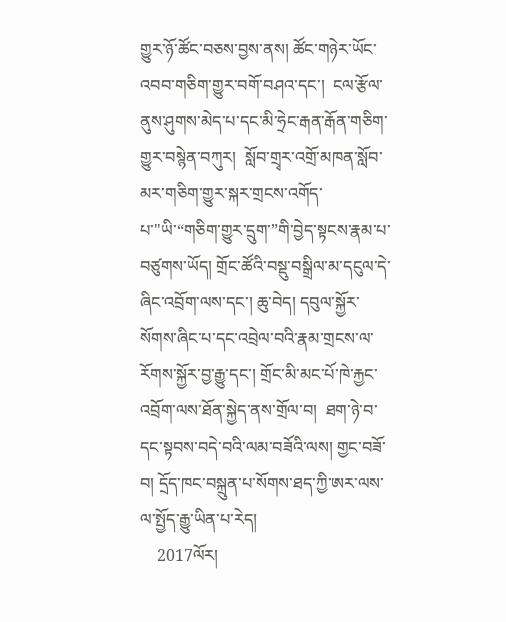གྱུར་ཉོ་ཚོང་བཅས་བྱས་ནས། ཚོང་གཉེར་ཡོང་འབབ་གཅིག་གྱུར་བགོ་བཤའ་དང་།  ངལ་རྩོལ་ནུས་ཤུགས་མེད་པ་དང་མི་ཧྲེང་རྒན་རྒོན་གཅིག་གྱུར་བསྙེན་བཀུར།  སློབ་གྲྭར་འགྲོ་མཁན་སློབ་མར་གཅིག་གྱུར་སྐར་གྲངས་འགོད་པ་"ཡི་“གཅིག་གྱུར་དྲུག་”གི་བྱེད་སྟངས་རྣམ་པ་བཙུགས་ཡོད། གྲོང་ཚོའི་བསྡུ་བསྒྲིལ་མ་དངུལ་དེ་ཞིང་འབྲོག་ལས་དང་། ཆུ་བེད། དབུལ་སྐྱོར་སོགས་ཞིང་པ་དང་འབྲེལ་བའི་རྣམ་གྲངས་ལ་རོགས་སྐྱོར་བྱ་རྒྱུ་དང་། གྲོང་མི་མང་པོ་ཁེ་རྐྱང་འབྲོག་ལས་ཐོན་སྐྱེད་ནས་གྲོལ་བ།  ཐག་ཉེ་བ་དང་སྟབས་བདེ་བའི་ལམ་བཟོའི་ལས། གྱང་བཟོ་བ། དྲོད་ཁང་བསྐྲུན་པ་སོགས་ཐད་ཀྱི་ཨར་ལས་ལ་སྤྱོད་རྒྱུ་ཡིན་པ་རེད།
    2017ལོར།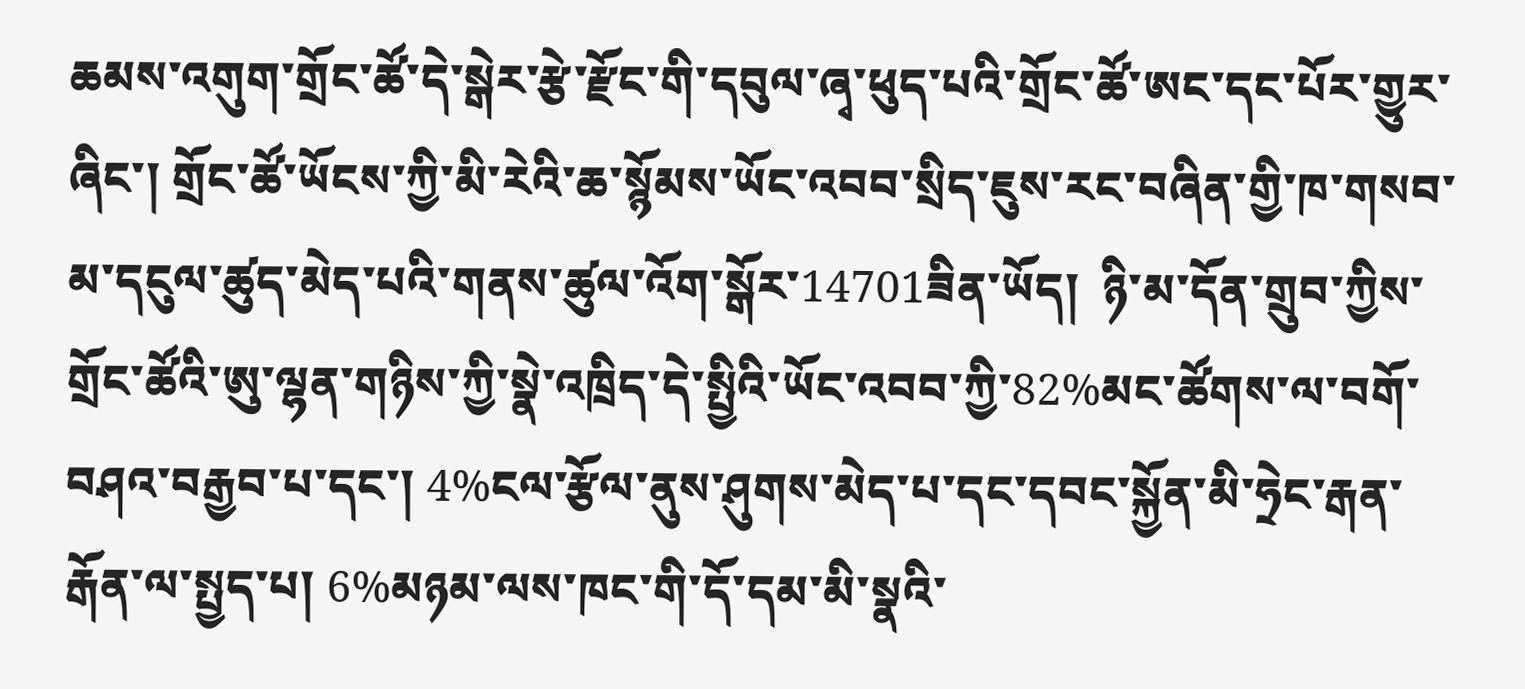ཆམས་འགུག་གྲོང་ཚོ་དེ་སྒེར་རྩེ་རྫོང་གི་དབུལ་ཞྭ་ཕུད་པའི་གྲོང་ཚོ་ཨང་དང་པོར་གྱུར་ཞིང་། གྲོང་ཚོ་ཡོངས་ཀྱི་མི་རེའི་ཆ་སྙོམས་ཡོང་འབབ་སྲིད་ཇུས་རང་བཞིན་གྱི་ཁ་གསབ་མ་དངུལ་ཚུད་མེད་པའི་གནས་ཚུལ་འོག་སྒོར་14701ཟིན་ཡོད།  ཉི་མ་དོན་གྲུབ་ཀྱིས་གྲོང་ཚོའི་ཨུ་ལྷན་གཉིས་ཀྱི་སྣེ་འཁྲིད་དེ་སྤྱིའི་ཡོང་འབབ་ཀྱི་82%མང་ཚོགས་ལ་བགོ་བཤའ་བརྒྱབ་པ་དང་། 4%ངལ་རྩོལ་ནུས་ཤུགས་མེད་པ་དང་དབང་སྐྱོན་མི་ཧྲེང་རྒན་རྒོན་ལ་སྤྱད་པ། 6%མཉམ་ལས་ཁང་གི་དོ་དམ་མི་སྣའི་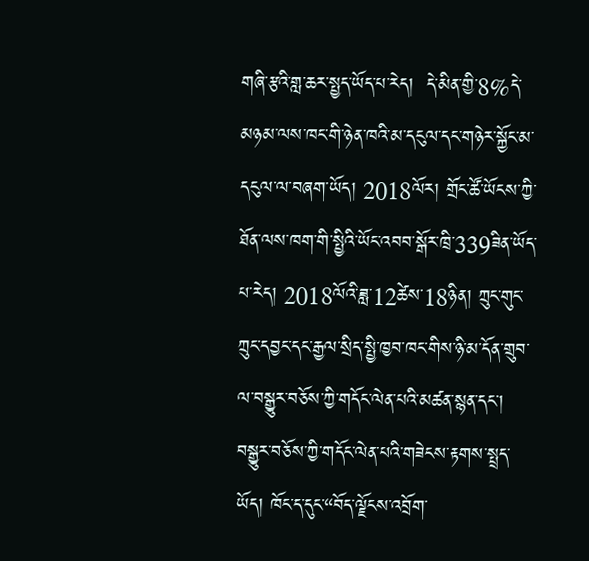གཞི་རྩའི་གླ་ཆར་སྤྱད་ཡོད་པ་རེད།  དེ་མིན་གྱི་8%དེ་མཉམ་ལས་ཁང་གི་ཉེན་ཁའི་མ་དངུལ་དང་གཉེར་སྐྱོང་མ་དངུལ་ལ་བཞག་ཡོད། 2018ལོར། གྲོང་ཚོ་ཡོངས་ཀྱི་ཐོན་ལས་ཁག་གི་སྤྱིའི་ཡོང་འབབ་སྒོར་ཁྲི་339ཟིན་ཡོད་པ་རེད། 2018ལོའི་ཟླ་12ཚེས་18ཉིན། ཀྲུང་གུང་ཀྲུང་དབྱང་དང་རྒྱལ་སྲིད་སྤྱི་ཁྱབ་ཁང་གིས་ཉི་མ་དོན་གྲུབ་ལ་བསྒྱུར་བཅོས་ཀྱི་གདོང་ལེན་པའི་མཚན་སྙན་དང་། བསྒྱུར་བཅོས་ཀྱི་གདོང་ལེན་པའི་གཟེངས་རྟགས་སྤྲད་ཡོད། ཁོང་ད་དུང་“བོད་ལྗོངས་འབྲོག་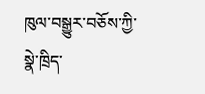ཁུལ་བསྒྱུར་བཅོས་ཀྱི་སྣེ་ཁྲིད་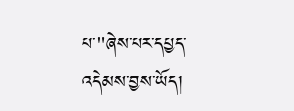པ་"ཞེས་པར་དཔྱད་འདེམས་བྱས་ཡོད།